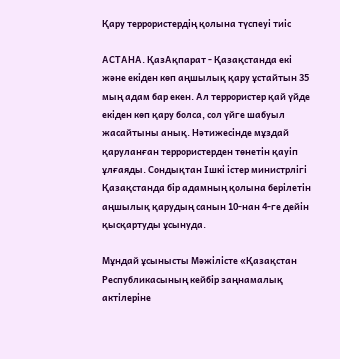Қару террористердің қолына түспеуі тиіс

АСТАНА. ҚазАқпарат - Қазақстанда екі және екіден көп аңшылық қару ұстайтын 35 мың адам бар екен. Ал террористер қай үйде екіден көп қару болса, сол үйге шабуыл жасайтыны анық. Нәтижесінде мұздай қаруланған террористерден төнетін қауіп ұлғаяды. Сондықтан Ішкі істер министрлігі Қазақстанда бір адамның қолына берілетін аңшылық қарудың санын 10-нан 4-ге дейін қысқартуды ұсынуда.

Мұндай ұсынысты Мәжілісте «Қазақстан Республикасының кейбір заңнамалық актілеріне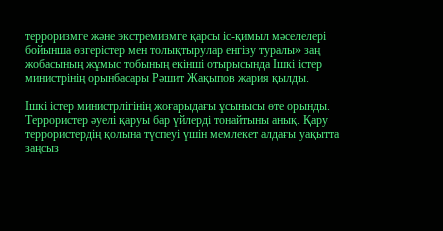терроризмге және экстремизмге қарсы іс-қимыл мәселелері бойынша өзгерістер мен толықтырулар енгізу туралы» заң жобасының жұмыс тобының екінші отырысында Ішкі істер министрінің орынбасары Рәшит Жақыпов жария қылды.

Ішкі істер министрлігінің жоғарыдағы ұсынысы өте орынды. Террористер әуелі қаруы бар үйлерді тонайтыны анық. Қару террористердің қолына түспеуі үшін мемлекет алдағы уақытта заңсыз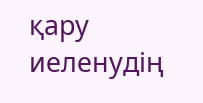қару иеленудің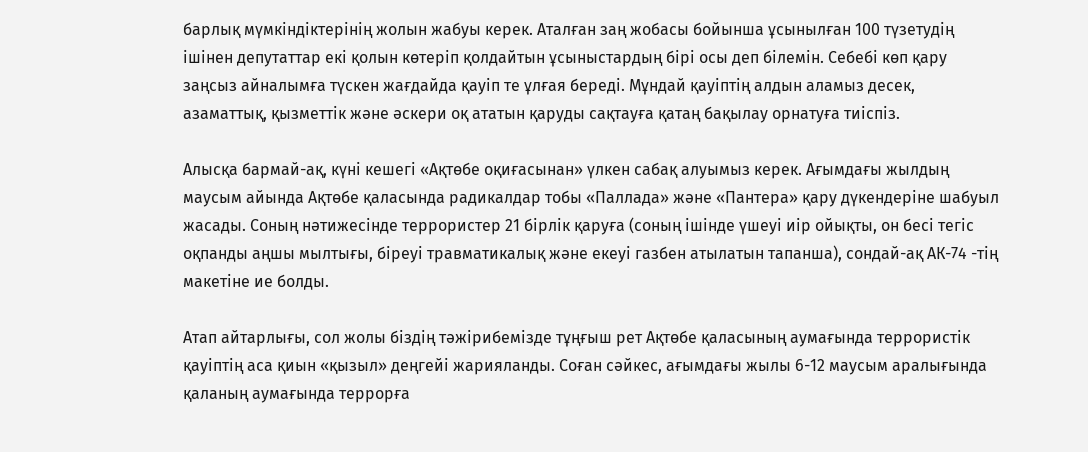барлық мүмкіндіктерінің жолын жабуы керек. Аталған заң жобасы бойынша ұсынылған 100 түзетудің ішінен депутаттар екі қолын көтеріп қолдайтын ұсыныстардың бірі осы деп білемін. Себебі көп қару заңсыз айналымға түскен жағдайда қауіп те ұлғая береді. Мұндай қауіптің алдын аламыз десек, азаматтық, қызметтік және әскери оқ ататын қаруды сақтауға қатаң бақылау орнатуға тиіспіз.

Алысқа бармай-ақ, күні кешегі «Ақтөбе оқиғасынан» үлкен сабақ алуымыз керек. Ағымдағы жылдың маусым айында Ақтөбе қаласында радикалдар тобы «Паллада» және «Пантера» қару дүкендеріне шабуыл жасады. Соның нәтижесінде террористер 21 бірлік қаруға (соның ішінде үшеуі иір ойықты, он бесі тегіс оқпанды аңшы мылтығы, біреуі травматикалық және екеуі газбен атылатын тапанша), сондай-ақ АК-74 -тің макетіне ие болды.

Атап айтарлығы, сол жолы біздің тәжірибемізде тұңғыш рет Ақтөбе қаласының аумағында террористік қауіптің аса қиын «қызыл» деңгейі жарияланды. Соған сәйкес, ағымдағы жылы 6-12 маусым аралығында қаланың аумағында террорға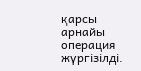қарсы арнайы операция жүргізілді.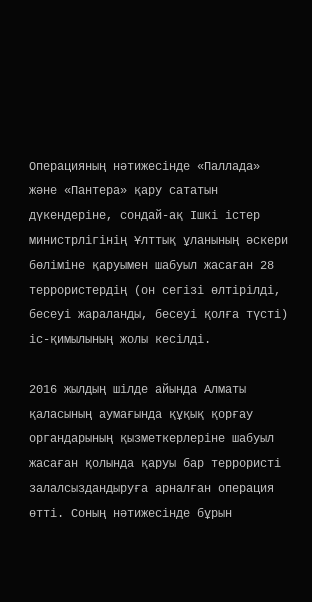Операцияның нәтижесінде «Паллада» және «Пантера» қару сататын дүкендеріне, сондай-ақ Ішкі істер министрлігінің Ұлттық ұланының әскери бөліміне қаруымен шабуыл жасаған 28 террористердің (он сегізі өлтірілді, бесеуі жараланды, бесеуі қолға түсті) іс-қимылының жолы кесілді.

2016 жылдың шілде айында Алматы қаласының аумағында құқық қорғау органдарының қызметкерлеріне шабуыл жасаған қолында қаруы бар террористі залалсыздандыруға арналған операция өтті. Соның нәтижесінде бұрын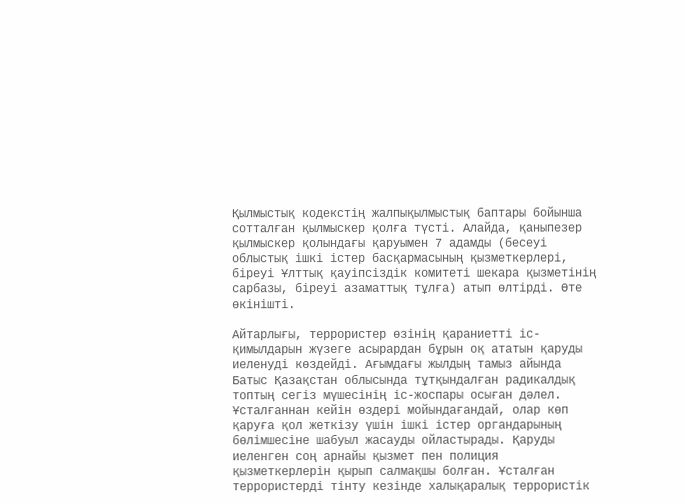Қылмыстық кодекстің жалпықылмыстық баптары бойынша сотталған қылмыскер қолға түсті. Алайда, қаныпезер қылмыскер қолындағы қаруымен 7 адамды (бесеуі облыстық ішкі істер басқармасының қызметкерлері, біреуі Ұлттық қауіпсіздік комитеті шекара қызметінің сарбазы, біреуі азаматтық тұлға) атып өлтірді. Өте өкінішті.

Айтарлығы, террористер өзінің қараниетті іс-қимылдарын жүзеге асырардан бұрын оқ ататын қаруды иеленуді көздейді. Ағымдағы жылдың тамыз айында Батыс Қазақстан облысында тұтқындалған радикалдық топтың сегіз мүшесінің іс-жоспары осыған дәлел. Ұсталғаннан кейін өздері мойындағандай, олар көп қаруға қол жеткізу үшін ішкі істер органдарының бөлімшесіне шабуыл жасауды ойластырады. Қаруды иеленген соң арнайы қызмет пен полиция қызметкерлерін қырып салмақшы болған. Ұсталған террористерді тінту кезінде халықаралық террористік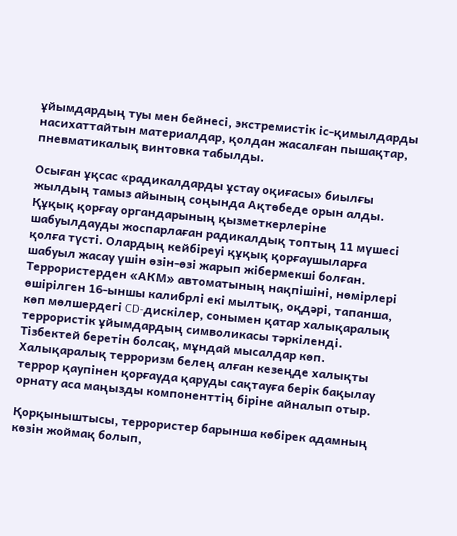ұйымдардың туы мен бейнесі, экстремистік іс-қимылдарды насихаттайтын материалдар, қолдан жасалған пышақтар, пневматикалық винтовка табылды.

Осыған ұқсас «радикалдарды ұстау оқиғасы» биылғы жылдың тамыз айының соңында Ақтөбеде орын алды. Құқық қорғау органдарының қызметкерлеріне шабуылдауды жоспарлаған радикалдық топтың 11 мүшесі қолға түсті. Олардың кейбіреуі құқық қорғаушыларға шабуыл жасау үшін өзін-өзі жарып жібермекші болған. Террористерден «АКМ» автоматының нақпішіні, нөмірлері өшірілген 16-ыншы калибрлі екі мылтық, оқдәрі, тапанша, көп мөлшердегі CD-дискілер, сонымен қатар халықаралық террористік ұйымдардың символикасы тәркіленді. Тізбектей беретін болсақ, мұндай мысалдар көп. Халықаралық терроризм белең алған кезеңде халықты террор қаупінен қорғауда қаруды сақтауға берік бақылау орнату аса маңызды компоненттің біріне айналып отыр.

Қорқыныштысы, террористер барынша көбірек адамның көзін жоймақ болып,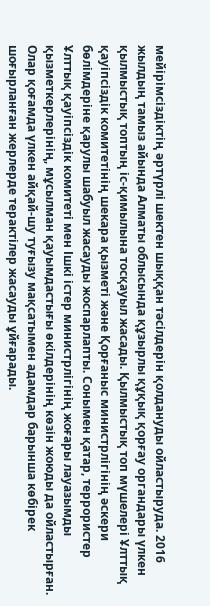мейірімсіздіктің әртүрлі шектен шыққан тәсілдерін қолдануды ойластыруда. 2016 жылдың тамыз айында Алматы облысында құзырлы құқық қорғау органдары үлкен қылмыстық топтың іс-қимылына тосқауыл жасады. Қылмыстық топ мүшелері Ұлттық қауіпсіздік комитетінің шекара қызметі және Қорғаныс министрлігінің әскери бөлімдеріне қарулы шабуыл жасауды жоспарлапты. Сонымен қатар, террористер Ұлттық қауіпсіздік комитеті мен Ішкі істер министрлігінің жоғары лауазымды қызметкерлерінің, мұсылман қауымдастығы өкілдерінің көзін жоюды да ойластырған. Олар қоғамда үлкен айқай-шу туғызу мақсатымен адамдар барынша көбірек шоғырланған жерлерде терактілер жасауды ұйғарады.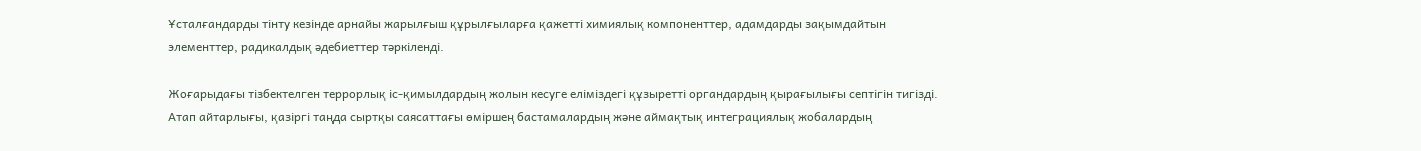Ұсталғандарды тінту кезінде арнайы жарылғыш құрылғыларға қажетті химиялық компоненттер, адамдарды зақымдайтын элементтер, радикалдық әдебиеттер тәркіленді.

Жоғарыдағы тізбектелген террорлық іс-қимылдардың жолын кесуге еліміздегі құзыретті органдардың қырағылығы септігін тигізді. Атап айтарлығы, қазіргі таңда сыртқы саясаттағы өміршең бастамалардың және аймақтық интеграциялық жобалардың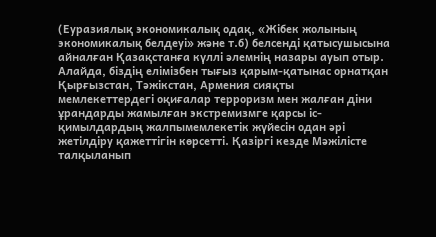(Еуразиялық экономикалық одақ, «Жібек жолының экономикалық белдеуі» және т.б) белсенді қатысушысына айналған Қазақстанға күллі әлемнің назары ауып отыр. Алайда, біздің елімізбен тығыз қарым-қатынас орнатқан Қырғызстан, Тәжікстан, Армения сияқты мемлекеттердегі оқиғалар терроризм мен жалған діни ұрандарды жамылған экстремизмге қарсы іс-қимылдардың жалпымемлекетік жүйесін одан әрі жетілдіру қажеттігін көрсетті. Қазіргі кезде Мәжілісте талқыланып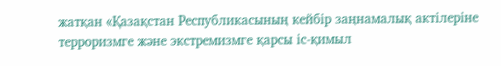жатқан «Қазақстан Республикасының кейбір заңнамалық актілеріне терроризмге және экстремизмге қарсы іс-қимыл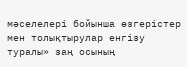мәселелері бойынша өзгерістер мен толықтырулар енгізу туралы» заң осының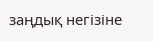заңдық негізіне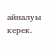айналуы керек.